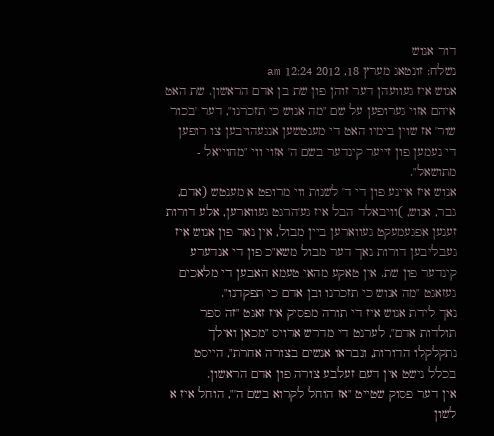דור אנוש
נשלח: זונטאג מערץ 18, 2012 12:24 am
אנוש איז געוועהן דער זוהן פון שת בן אדם הראשון. שת האט איהם אזוי גערופען על שם "מה אנוש כי תזכרנו", דער 'בכור שור' אז שוין בימיו האט די מענטשען אנגעהויבען צו רופען די נעמען פון זייער קינדער בשם ה' אזוי ווי "מחוייאל - מתושאל".
אנוש איז איינע פון די ד' לשנות ווי מרופט א מענטש (אדם, גבר, אנוש, )וויבאלד הבל איז גע'הרגט געווארען, אלע דורות זענען אפגעמעקט געווארען ביין מבול, אין נאר פון אנוש איז געבליבען דורות נאך דער מבול משא"כ פון די אנדערע קינדער פון שת. אין טאקע מהאי טעמא האבען די מלאכים געזאגט "מה אנוש כי תזכרנו ובן אדם כי תפקדנו".
נאך לידת אנוש איז די תורה מפסיק איז זאגט "זה ספר תולדות אדם", לערנט די מדרש ארויס "מכאן ואילך נתקלקלו הדורות, ונבראו אנשים בצורה אחרת", הייסט בכלל נישט אין דעם זעלבע צורה פון אדם הראשון.
אין דער פסוק שטייט "אז הוחל לקרוא בשם ה'", הוחל איז א לשון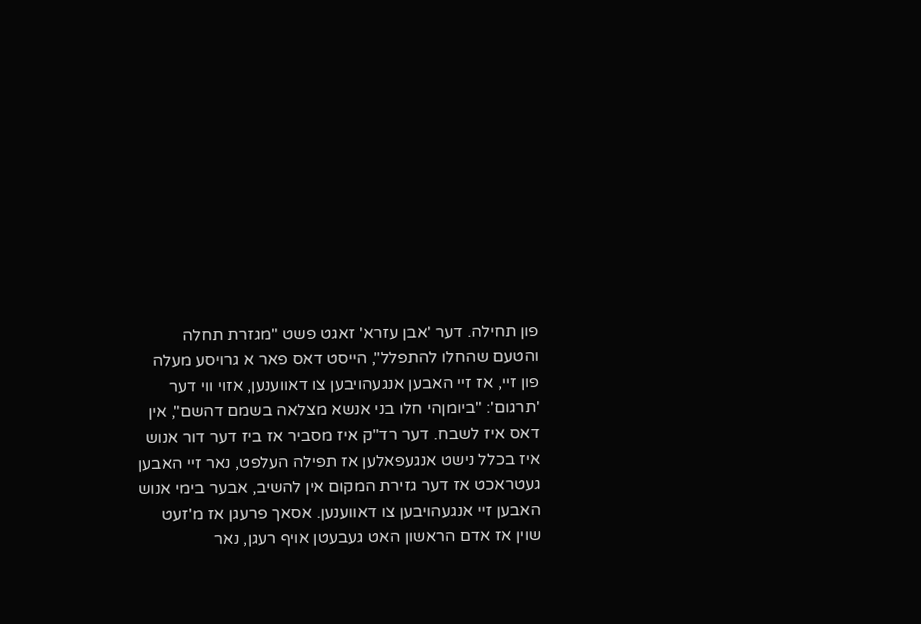פון תחילה. דער 'אבן עזרא' זאגט פשט "מגזרת תחלה והטעם שהחלו להתפלל", הייסט דאס פאר א גרויסע מעלה פון זיי, אז זיי האבען אנגעהויבען צו דאווענען, אזוי ווי דער 'תרגום': "ביומןהי חלו בני אנשא מצלאה בשמם דהשם", אין דאס איז לשבח. דער רד"ק איז מסביר אז ביז דער דור אנוש איז בכלל נישט אנגעפאלען אז תפילה העלפט, נאר זיי האבען געטראכט אז דער גזירת המקום אין להשיב, אבער בימי אנוש האבען זיי אנגעהויבען צו דאווענען. אסאך פרעגן אז מ'זעט שוין אז אדם הראשון האט געבעטן אויף רעגן, נאר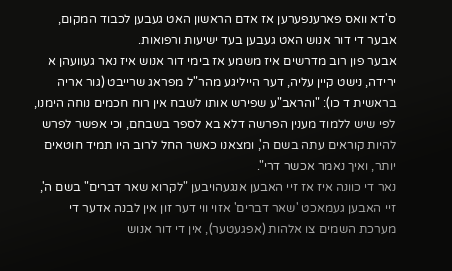ס'דא וואס פארענפערען אז אדם הראשון האט געבען לכבוד המקום, אבער די דור אנוש האט געבען בעד ישיעות ורפואות.
אבער פון רוב מדרשים איז משמע אז בימי דור אנוש איז נאר געוועהן א ירידה, נישט קיין עליה, דער הייליגע מהר"ל מפראג שרייבט (גור אריה בראשית ד כו): "והראב"ע שפירש אותו לשבח אין רוח חכמים נוחה הימנו, לפי שיש ללמוד מענין הפרשה דלא בא לספר בשבחם, וכי אפשר לפרש להיות קוראים עתה בשם ה', ומצאנו כאשר החל לרוב היו תמיד חוטאים יותר, ואיך נאמר אכשר דרי".
נאר די כוונה איז אז זיי האבען אנגעהויבען "לקרוא שאר דברים" בשם ה', זיי האבען געמאכט 'שאר דברים' אזוי ווי דער זון אין לבנה אדער די מערכת השמים צו אלהות (אפגעטער), אין די דור אנוש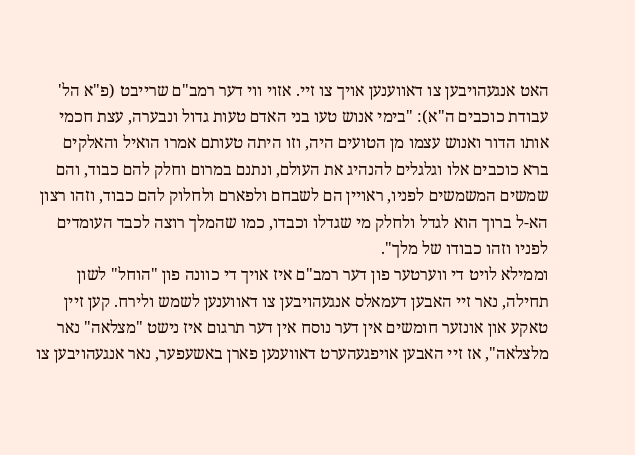האט אנגעהויבען צו דאווענען אויך צו זיי. אזוי ווי דער רמב"ם שרייבט (פ"א הל' עבודת כוכבים ה"א): "בימי אנוש טעו בני האדם טעות גדול ונבערה, עצת חכמי אותו הדור ואנוש עצמו מן הטועים היה, וזו היתה טעותם אמרו הואיל והאלקים ברא כוכבים אלו וגלגלים להנהיג את העולם, ונתנם במרום וחלק להם כבוד, והם שמשים המשמשים לפניו, ראויין הם לשבחם ולפארם ולחלוק להם כבוד, וזהו רצון הא-ל ברוך הוא לגדל ולחלק מי שגדלו וכבדו, כמו שהמלך רוצה לכבד העומדים לפניו וזהו כבודו של מלך".
וממילא לויט די ווערטער פון דער רמב"ם איז אויך די כוונה פון "הוחל" לשון תחילה, נאר זיי האבען דעמאלס אנגעהויבען צו דאווענען לשמש ולירח. קען זיין טאקע און אונזער חומשים אין דער נוסח אין דער תרגום איז נישט "מצלאה" נאר מלצלאה", אז זיי האבען אויפגעהערט דאווענען פארן באשעפער, נאר אנגעהויבען צו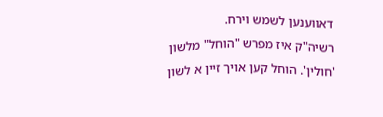דאווענען לשמש וירח.
רשיה"ק איז מפרש "הוחל" מלשון 'חולין'. הוחל קען אויך זיין א לשון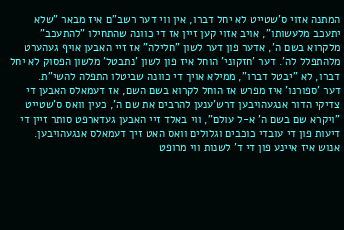המתנה אזוי ס'שטייט לא יחל דברו, אין ווי דער רשב"ם איז מבאר "שלא יתעכב מלעשותו", אויב אזוי קען זיין אז די כוונה שהתחילו "להתעכב" מלקרוא בשם ה', אדער פון דער לשון "חלילה" אז זיי האבען אויף געהערט מלהתפלל לה'. דער 'חזקוני' הוחל איז פון לשון 'נתבטל' מלשון הפסוק לא יחל דברו, לא "יבטל דברו", ממילא אויך די כוונה שביטלו התפלה להשי"ת.
דער 'ספורנו' איז מפרש אז הוחל לקרוא בשם השם, אז דעמאלס האבען די צדיקי הדור אנגעהויבען דרש'ענען להרבים את שם ה', כעין וואס ס'שטייט "ויקרא שם בשם ה' א-ל עולם", ווי באלד זיי האבען געדארפט סותר זיין די דיעות פון די עובדי כוכבים וגלולים וואס האט זיך דעמאלס אנגעהויבען.
אנוש איז איינע פון די ד' לשנות ווי מרופט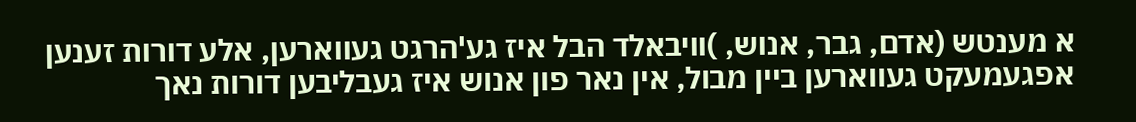א מענטש (אדם, גבר, אנוש, )וויבאלד הבל איז גע'הרגט געווארען, אלע דורות זענען אפגעמעקט געווארען ביין מבול, אין נאר פון אנוש איז געבליבען דורות נאך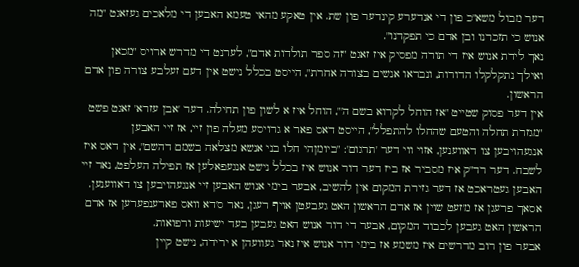דער מבול משא"כ פון די אנדערע קינדער פון שת. אין טאקע מהאי טעמא האבען די מלאכים געזאגט "מה אנוש כי תזכרנו ובן אדם כי תפקדנו".
נאך לידת אנוש איז די תורה מפסיק איז זאגט "זה ספר תולדות אדם", לערנט די מדרש ארויס "מכאן ואילך נתקלקלו הדורות, ונבראו אנשים בצורה אחרת", הייסט בכלל נישט אין דעם זעלבע צורה פון אדם הראשון.
אין דער פסוק שטייט "אז הוחל לקרוא בשם ה'", הוחל איז א לשון פון תחילה. דער 'אבן עזרא' זאגט פשט "מגזרת תחלה והטעם שהחלו להתפלל", הייסט דאס פאר א גרויסע מעלה פון זיי, אז זיי האבען אנגעהויבען צו דאווענען, אזוי ווי דער 'תרגום': "ביומןהי חלו בני אנשא מצלאה בשמם דהשם", אין דאס איז לשבח. דער רד"ק איז מסביר אז ביז דער דור אנוש איז בכלל נישט אנגעפאלען אז תפילה העלפט, נאר זיי האבען געטראכט אז דער גזירת המקום אין להשיב, אבער בימי אנוש האבען זיי אנגעהויבען צו דאווענען. אסאך פרעגן אז מ'זעט שוין אז אדם הראשון האט געבעטן אויף רעגן, נאר ס'דא וואס פארענפערען אז אדם הראשון האט געבען לכבוד המקום, אבער די דור אנוש האט געבען בעד ישיעות ורפואות.
אבער פון רוב מדרשים איז משמע אז בימי דור אנוש איז נאר געוועהן א ירידה, נישט קיין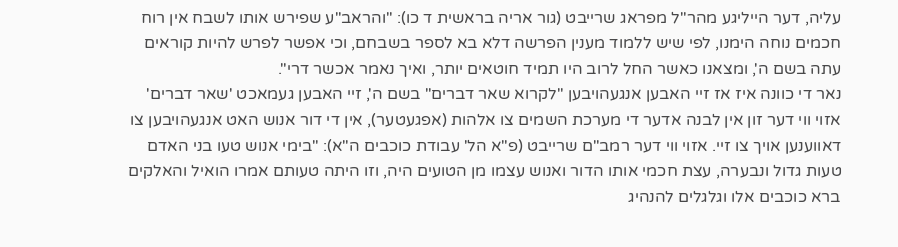עליה, דער הייליגע מהר"ל מפראג שרייבט (גור אריה בראשית ד כו): "והראב"ע שפירש אותו לשבח אין רוח חכמים נוחה הימנו, לפי שיש ללמוד מענין הפרשה דלא בא לספר בשבחם, וכי אפשר לפרש להיות קוראים עתה בשם ה', ומצאנו כאשר החל לרוב היו תמיד חוטאים יותר, ואיך נאמר אכשר דרי".
נאר די כוונה איז אז זיי האבען אנגעהויבען "לקרוא שאר דברים" בשם ה', זיי האבען געמאכט 'שאר דברים' אזוי ווי דער זון אין לבנה אדער די מערכת השמים צו אלהות (אפגעטער), אין די דור אנוש האט אנגעהויבען צו דאווענען אויך צו זיי. אזוי ווי דער רמב"ם שרייבט (פ"א הל' עבודת כוכבים ה"א): "בימי אנוש טעו בני האדם טעות גדול ונבערה, עצת חכמי אותו הדור ואנוש עצמו מן הטועים היה, וזו היתה טעותם אמרו הואיל והאלקים ברא כוכבים אלו וגלגלים להנהיג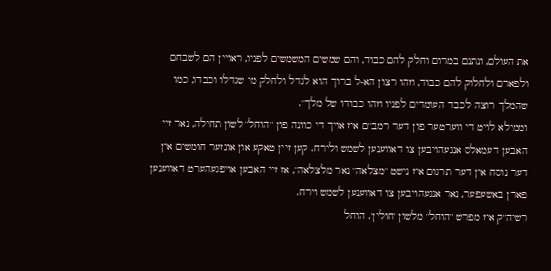את העולם, ונתנם במרום וחלק להם כבוד, והם שמשים המשמשים לפניו, ראויין הם לשבחם ולפארם ולחלוק להם כבוד, וזהו רצון הא-ל ברוך הוא לגדל ולחלק מי שגדלו וכבדו, כמו שהמלך רוצה לכבד העומדים לפניו וזהו כבודו של מלך".
וממילא לויט די ווערטער פון דער רמב"ם איז אויך די כוונה פון "הוחל" לשון תחילה, נאר זיי האבען דעמאלס אנגעהויבען צו דאווענען לשמש ולירח. קען זיין טאקע און אונזער חומשים אין דער נוסח אין דער תרגום איז נישט "מצלאה" נאר מלצלאה", אז זיי האבען אויפגעהערט דאווענען פארן באשעפער, נאר אנגעהויבען צו דאווענען לשמש וירח.
רשיה"ק איז מפרש "הוחל" מלשון 'חולין'. הוחל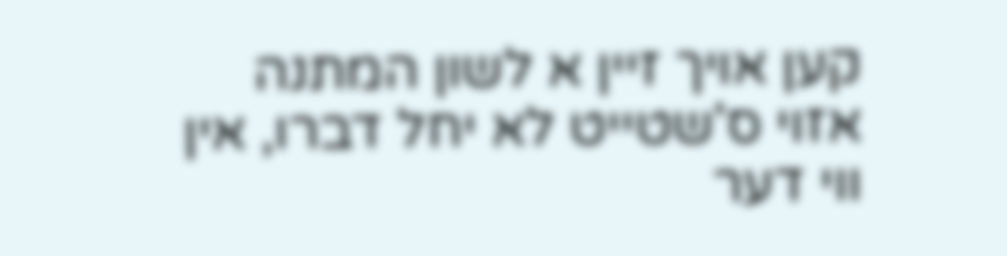קען אויך זיין א לשון המתנה אזוי ס'שטייט לא יחל דברו, אין ווי דער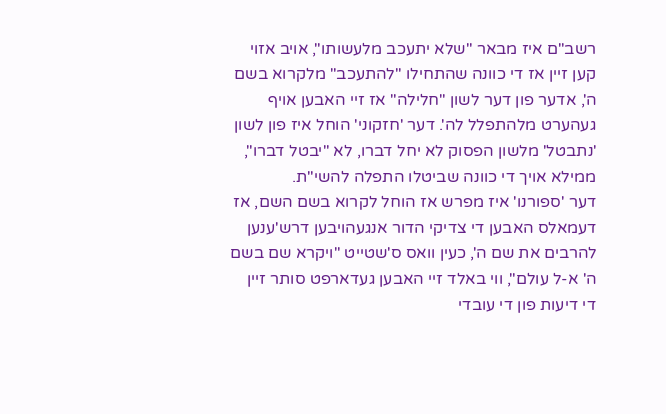רשב"ם איז מבאר "שלא יתעכב מלעשותו", אויב אזוי קען זיין אז די כוונה שהתחילו "להתעכב" מלקרוא בשם ה', אדער פון דער לשון "חלילה" אז זיי האבען אויף געהערט מלהתפלל לה'. דער 'חזקוני' הוחל איז פון לשון 'נתבטל' מלשון הפסוק לא יחל דברו, לא "יבטל דברו", ממילא אויך די כוונה שביטלו התפלה להשי"ת.
דער 'ספורנו' איז מפרש אז הוחל לקרוא בשם השם, אז דעמאלס האבען די צדיקי הדור אנגעהויבען דרש'ענען להרבים את שם ה', כעין וואס ס'שטייט "ויקרא שם בשם ה' א-ל עולם", ווי באלד זיי האבען געדארפט סותר זיין די דיעות פון די עובדי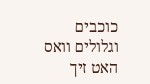כוכבים וגלולים וואס האט זיך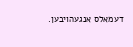דעמאלס אנגעהויבען.